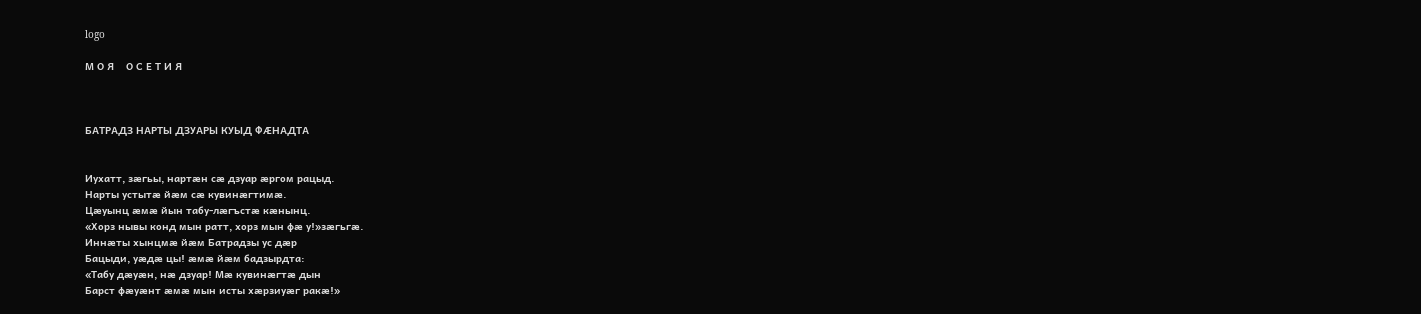logo

М О Я    О С Е Т И Я



БАТРАДЗ НАРТЫ ДЗУАРЫ КУЫД ФÆНАДТА


Иухатт, зæгьы, нартæн сæ дзуар æргом рацыд.
Нарты устытæ йæм сæ кувинæгтимæ.
Цæуынц æмæ йын табу-лæгъстæ кæнынц.
«Хорз нывы конд мын ратт, хорз мын фæ у!»зæгьгæ.
Иннæты хынцмæ йæм Батрадзы ус дæр
Бацыди, уæдæ цы! æмæ йæм бадзырдта:
«Табу дæуæн, нæ дзуар! Мæ кувинæгтæ дын
Барст фæуæнт æмæ мын исты хæрзиуæг ракæ!»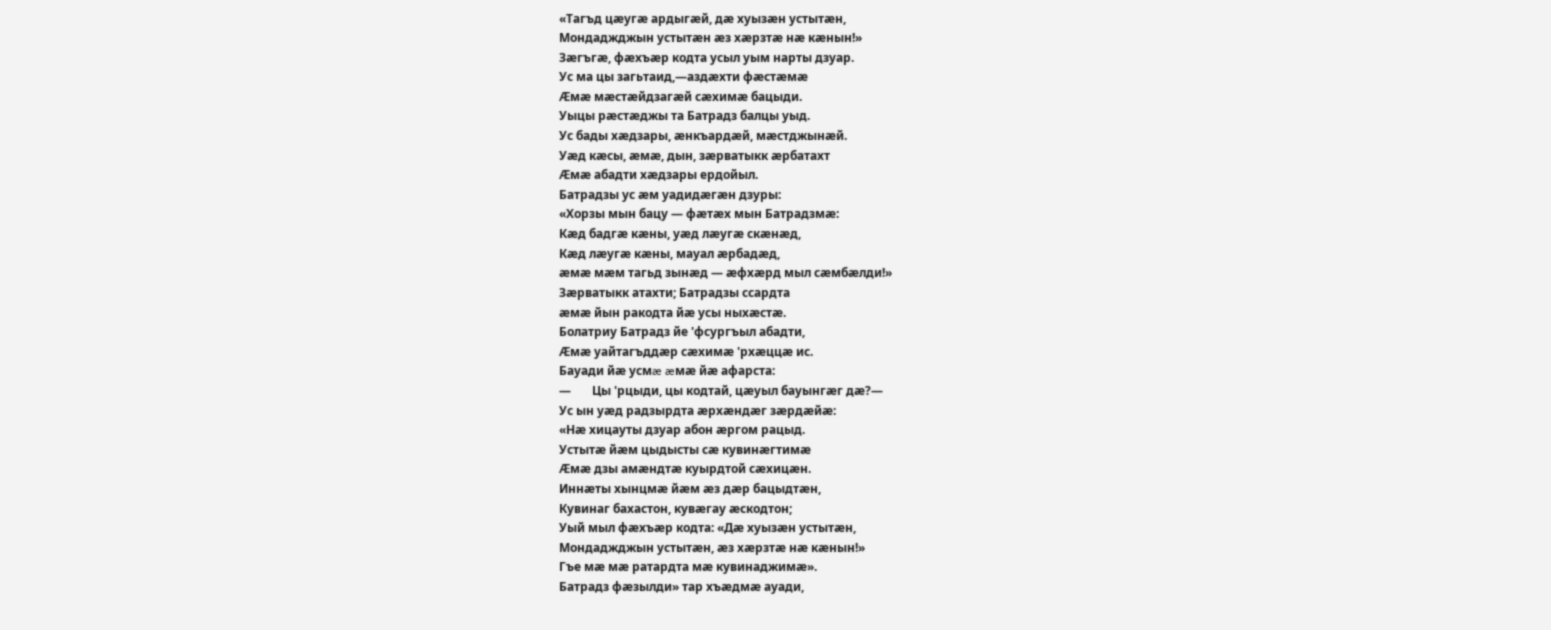«Тагъд цæугæ ардыгæй, дæ хуызæн устытæн,
Мондаджджын устытæн æз хæрзтæ нæ кæнын!»
Зæгъгæ, фæхъæр кодта усыл уым нарты дзуар.
Ус ма цы загьтаид,—аздæхти фæстæмæ
Æмæ мæстæйдзагæй сæхимæ бацыди.
Уыцы рæстæджы та Батрадз балцы уыд.
Ус бады хæдзары, æнкъардæй, мæстджынæй.
Уæд кæсы, æмæ, дын, зæрватыкк æрбатахт
Æмæ абадти хæдзары ердойыл.
Батрадзы ус æм уадидæгæн дзуры:
«Хорзы мын бацу — фæтæх мын Батрадзмæ:
Кæд бадгæ кæны, уæд лæугæ скæнæд,
Кæд лæугæ кæны, мауал æрбадæд,
æмæ мæм тагьд зынæд — æфхæрд мыл сæмбæлди!»
Зæрватыкк атахти; Батрадзы ссардта
æмæ йын ракодта йæ усы ныхæстæ.
Болатриу Батрадз йе 'фсургъыл абадти,
Æмæ уайтагъддæр сæхимæ 'рхæццæ ис.
Бауади йæ усмæ æмæ йæ афарста:
—       Цы 'рцыди, цы кодтай, цæуыл бауынгæг дæ?—
Ус ын уæд радзырдта æрхæндæг зæрдæйæ:
«Нæ хицауты дзуар абон æргом рацыд.
Устытæ йæм цыдысты сæ кувинæгтимæ
Æмæ дзы амæндтæ куырдтой сæхицæн.
Иннæты хынцмæ йæм æз дæр бацыдтæн,
Кувинаг бахастон, кувæгау æскодтон;
Уый мыл фæхъæр кодта: «Дæ хуызæн устытæн,
Мондаджджын устытæн, æз хæрзтæ нæ кæнын!»
Гъе мæ мæ ратардта мæ кувинаджимæ».
Батрадз фæзылди» тар хъæдмæ ауади,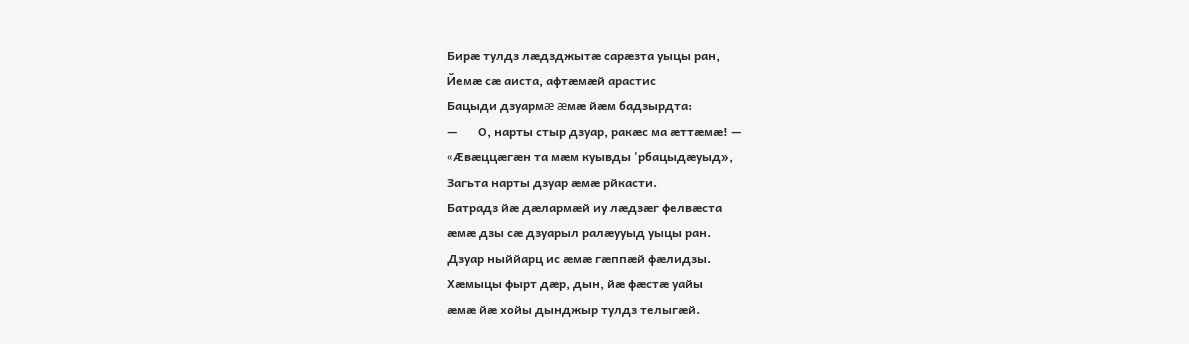Бирæ тулдз лæдзджытæ сарæзта уыцы ран,
Йемæ сæ аиста, афтæмæй арастис
Бацыди дзуармæ æмæ йæм бадзырдта:
—       О, нарты стыр дзуар, ракæс ма æттæмæ! —
«Æвæццæгæн та мæм куывды 'рбацыдæуыд»,
Загьта нарты дзуар æмæ рйкасти.
Батрадз йæ дæлармæй иу лæдзæг фелвæста
æмæ дзы сæ дзуарыл ралæууыд уыцы ран.
Дзуар ныййарц ис æмæ гæппæй фæлидзы.
Хæмыцы фырт дæр, дын, йæ фæстæ уайы
æмæ йæ хойы дынджыр тулдз телыгæй.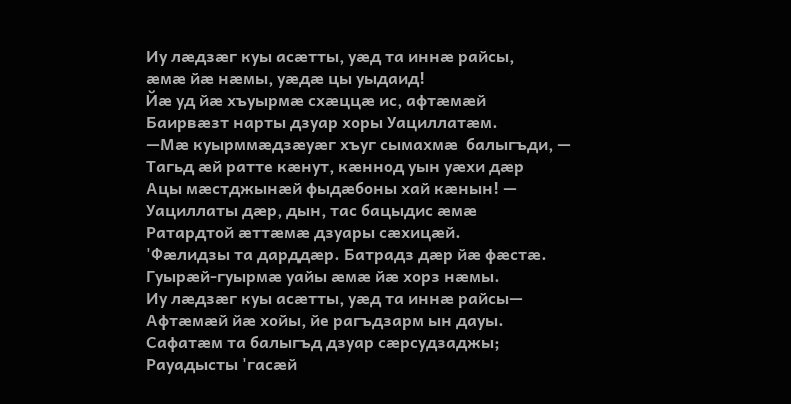Иу лæдзæг куы асæтты, уæд та иннæ райсы,
æмæ йæ нæмы, уæдæ цы уыдаид!
Йæ уд йæ хъуырмæ схæццæ ис, афтæмæй
Баирвæзт нарты дзуар хоры Уациллатæм.
—Мæ куырммæдзæуæг хъуг сымахмæ  балыгъди, —
Тагьд æй ратте кæнут, кæннод уын уæхи дæр
Ацы мæстджынæй фыдæбоны хай кæнын! —
Уациллаты дæр, дын, тас бацыдис æмæ
Ратардтой æттæмæ дзуары сæхицæй.
'Фæлидзы та дарддæр. Батрадз дæр йæ фæстæ.
Гуырæй-гуырмæ уайы æмæ йæ хорз нæмы.
Иу лæдзæг куы асæтты, уæд та иннæ райсы—
Афтæмæй йæ хойы, йе рагъдзарм ын дауы.
Сафатæм та балыгъд дзуар сæрсудзаджы;
Рауадысты 'гасæй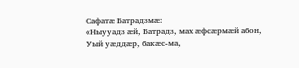Сафатæ Батрадзмæ:
«Ныууадз æй, Батрадз, мах æфсæрмæй абон,
Уый уæддæр, бакæс-ма,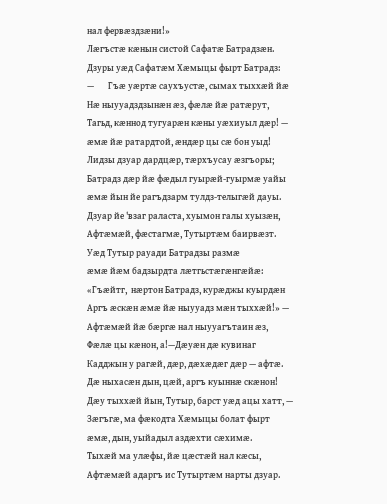нал фервæздзæни!»
Лæгъстæ кæнын систой Сафатæ Батрадзæн.
Дзуры уæд Сафатæм Хæмыцы фырт Батрадз:
—       Гъæ уæртæ саухъустæ, сымах тыххæй йæ
Нæ ныууадздзынæн æз, фæлæ йæ ратæрут,
Тагьд, кæннод тугуарæн кæны уæхиуыл дæр! —
æмæ йæ ратардтой, æндæр цы сæ бон уыд!
Лидзы дзуар дардцæр, тæрхъусау æзгъоры;
Батрадз дæр йæ фæдыл гуырæй-гуырмæ уайы
æмæ йын йе рагъдзарм тулдз-телыгæй дауы.
Дзуар йе 'взаг раласта, хуымон галы хуызæн,
Афтæмæй, фæстагмæ, Тутыртæм баирвæзт.
Уæд Тутыр рауади Батрадзы размæ
æмæ йæм бадзырдта лæтгьстæгæнгæйæ:
«Гъæйтг,  нæртон Батрадз, курæджы куырдæн
Аргъ æскæн æмæ йæ ныууадз мæн тыххæй!» —
Афтæмæй йæ бæргæ нал ныууагътаин æз,
Фæлæ цы кæнон, а!—Дæуæн дæ кувинаг
Кадджын у рагæй, дæр, дæхæдæг дæр — афтæ.
Дæ ныхасæн дын, цæй, аргъ куыннæ скæнон!
Дæу тыххæй йын, Тутыр, барст уæд ацы хатт, —
Зæгъгæ, ма фæкодта Хæмыцы болат фырт
æмæ, дын, уыйадыл аздæхти сæхимæ.
Тыхæй ма улæфы, йæ цæстæй нал кæсы,
Афтæмæй адаргъ ис Тутыртæм нарты дзуар.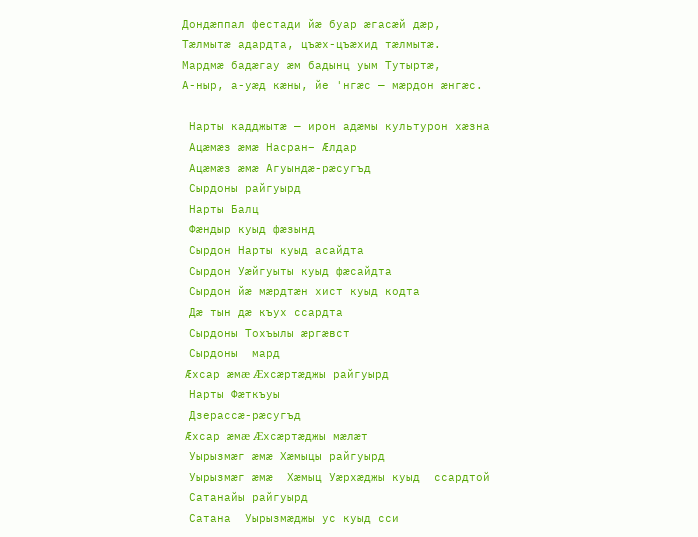Дондæппал фестади йæ буар æгасæй дæр,
Тæлмытæ адардта, цъæх-цъæхид тæлмытæ.
Мардмæ бадæгау æм бадынц уым Тутыртæ,
А-ныр, а-уæд кæны, йе 'нгæс — мæрдон æнгæс.

 Нарты кадджытæ — ирон адæмы культурон хæзна
 Ацæмæз æмæ Насран– Æлдар
 Ацæмæз æмæ Агуындæ-рæсугъд
 Сырдоны райгуырд
 Нарты Балц
 Фæндыр куыд фæзынд
 Сырдон Нарты куыд асайдта
 Сырдон Уæйгуыты куыд фæсайдта
 Сырдон йæ мæрдтæн хист куыд кодта
 Дæ тын дæ къух ссардта
 Сырдоны Тохъылы æргæвст
 Сырдоны  мард
 Æхсар æмæ Æхсæртæджы райгуырд
 Нарты Фæткъуы
 Дзерассæ-рæсугъд
 Æхсар æмæ Æхсæртæджы мæлæт
 Уырызмæг æмæ Хæмыцы райгуырд
 Уырызмæг æмæ  Хæмыц Уæрхæджы куыд  ссардтой
 Сатанайы райгуырд
 Сатана  Уырызмæджы ус куыд сси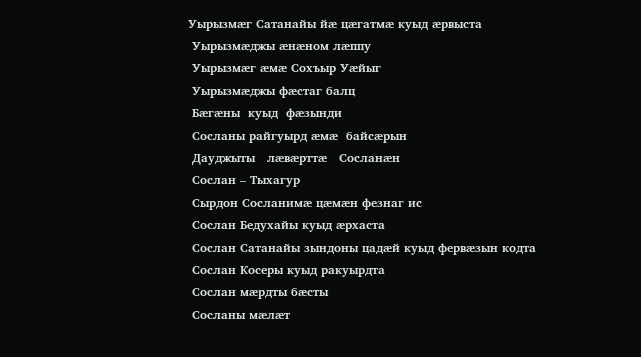Уырызмæг Сатанайы йæ цæгатмæ куыд æрвыста
 Уырызмæджы æнæном лæппу
 Уырызмæг æмæ Сохъыр Уæйыг
 Уырызмæджы фæстаг балц
 Бæгæны  куыд  фæзынди
 Сосланы райгуырд æмæ  байсæрын
 Дауджыты   лæвæрттæ   Сосланæн
 Сослан – Тыхагур
 Сырдон Сосланимæ цæмæн фезнаг ис
 Сослан Бедухайы куыд æрхаста
 Сослан Сатанайы зындоны цадæй куыд фервæзын кодта
 Сослан Косеры куыд ракуырдта
 Сослан мæрдты бæсты
 Сосланы мæлæт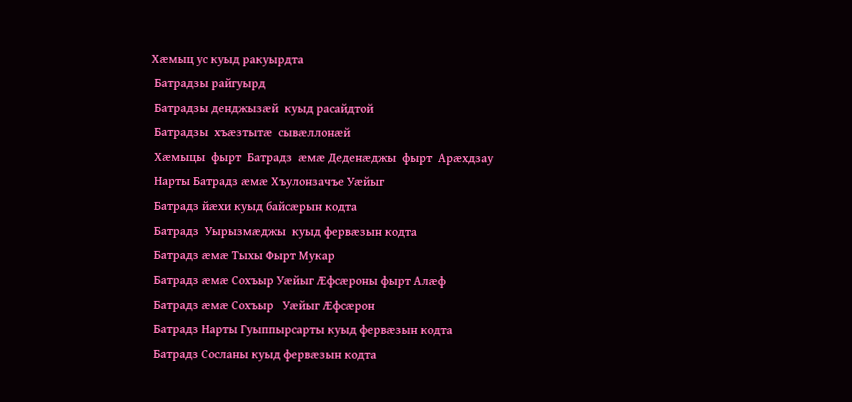Хæмыц ус куыд ракуырдта
 Батрадзы райгуырд
 Батрадзы денджызæй  куыд расайдтой
 Батрадзы  хъæзтытæ  сывæллонæй
 Хæмыцы  фырт  Батрадз  æмæ Деденæджы  фырт  Арæхдзау
 Нарты Батрадз æмæ Хъулонзачъе Уæйыг
 Батрадз йæхи куыд байсæрын кодта
 Батрадз  Уырызмæджы  куыд фервæзын кодта
 Батрадз æмæ Тыхы Фырт Мукар
 Батрадз æмæ Сохъыр Уæйыг Æфсæроны фырт Алæф
 Батрадз æмæ Сохъыр   Уæйыг Æфсæрон
 Батрадз Нарты Гуыппырсарты куыд фервæзын кодта
 Батрадз Сосланы куыд фервæзын кодта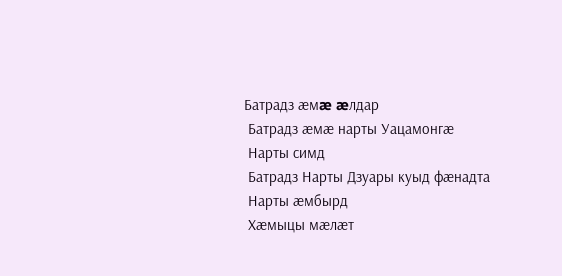Батрадз æмæ æлдар
 Батрадз æмæ нарты Уацамонгæ
 Нарты симд
 Батрадз Нарты Дзуары куыд фæнадта
 Нарты æмбырд
 Хæмыцы мæлæт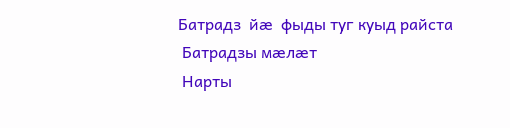Батрадз  йæ  фыды туг куыд райста
 Батрадзы мæлæт
 Нарты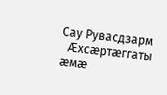Сау Рувасдзарм
 Æхсæртæггаты æмæ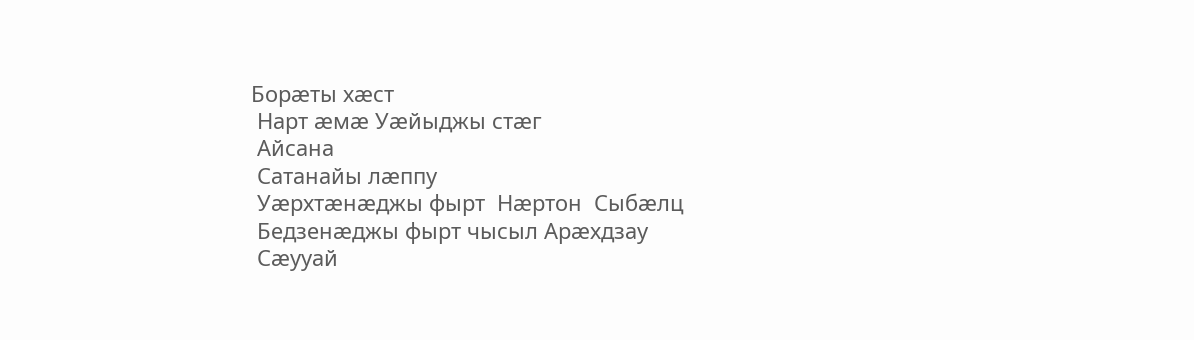Борæты хæст
 Нарт æмæ Уæйыджы стæг
 Айсана
 Сатанайы лæппу
 Уæрхтæнæджы фырт  Нæртон  Сыбæлц
 Бедзенæджы фырт чысыл Арæхдзау
 Сæууай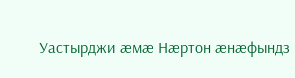Уастырджи æмæ Нæртон æнæфындз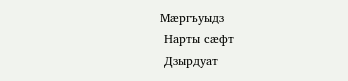Мæргъуыдз
 Нарты сæфт
 Дзырдуат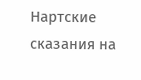Нартские сказания на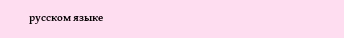русском языке